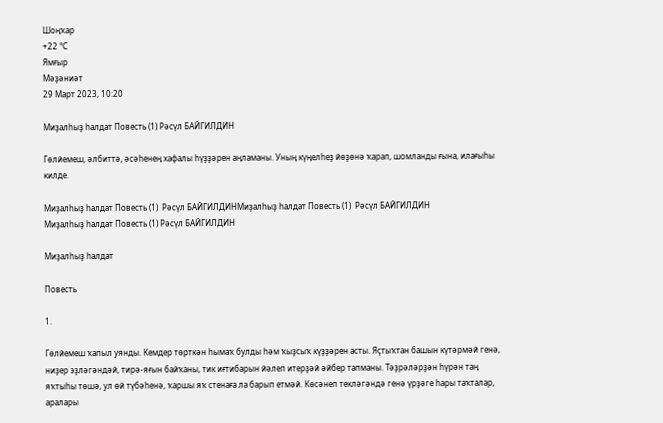Шоңҡар
+22 °С
Ямғыр
Мәҙәниәт
29 Март 2023, 10:20

Миҙалһыҙ һалдат Повесть (1) Рәсүл БАЙГИЛДИН

Гөлйемеш, әлбиттә, әсәһенең хафалы һүҙҙәрен аңламаны. Уның күңелһеҙ йөҙөнә ҡарап, шомланды ғына, илағыһы килде.

Миҙалһыҙ һалдат Повесть (1)  Рәсүл БАЙГИЛДИНМиҙалһыҙ һалдат Повесть (1)  Рәсүл БАЙГИЛДИН
Миҙалһыҙ һалдат Повесть (1) Рәсүл БАЙГИЛДИН

Миҙалһыҙ һалдат

Повесть

1.

Гөлйемеш ҡапыл уянды. Кемдер төрткән һымаҡ булды һәм ҡыҙсыҡ күҙҙәрен асты. Яҫтыҡтан башын күтәрмәй генә, ниҙер эҙләгәндәй, тирә-яғын байҡаны, тик иғтибарын йәлеп итерҙәй әйбер тапманы. Тәҙрәләрҙән һүрән таң яҡтыһы төшә, ул өй түбәһенә, ҡаршы яҡ стенаға ла барып етмәй. Көсәнеп текләгәндә генә үрҙәге һары таҡталар, аралары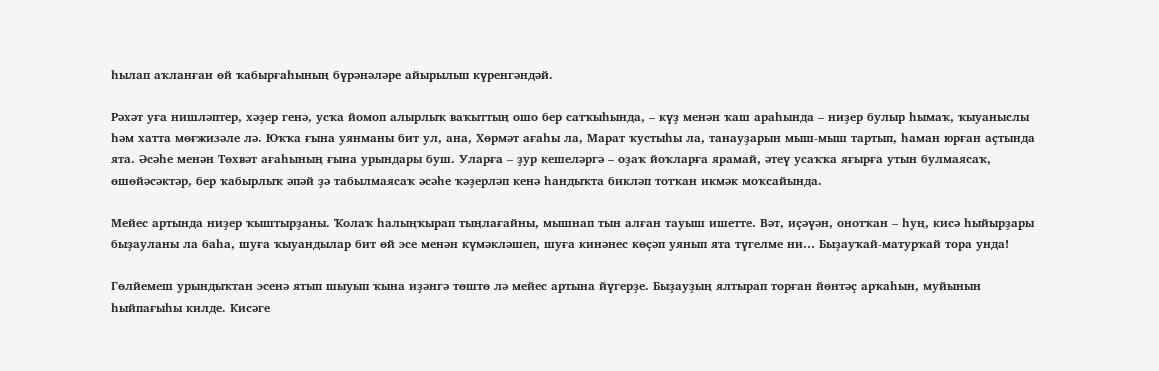һылап аҡланған өй ҡабырғаһының бүрәнәләре айырылып күренгәндәй.

Рәхәт уға нишләптер, хәҙер генә, усҡа йомоп алырлыҡ ваҡыттың ошо бер сатҡыһында, – күҙ менән ҡаш араһында – ниҙер булыр һымаҡ, ҡыуаныслы һәм хатта мөғжизәле лә. Юҡҡа ғына уянманы бит ул, ана, Хөрмәт ағаһы ла, Марат ҡустыһы ла, танауҙарын мыш-мыш тартып, һаман юрған аҫтында ята. Әсәһе менән Төхвәт ағаһының ғына урындары буш. Уларға – ҙур кешеләргә – оҙаҡ йоҡларға ярамай, әтеү усаҡҡа яғырға утын булмаясаҡ, өшөйәсәктәр, бер ҡабырлыҡ әпәй ҙә табылмаясаҡ әсәһе ҡәҙерләп кенә һандыҡта бикләп тотҡан икмәк моҡсайында.

Мейес артында ниҙер ҡыштырҙаны. Ҡолаҡ һалыңҡырап тыңлағайны, мышнап тын алған тауыш ишетте. Вәт, иҫәүән, онотҡан – һуң, кисә һыйырҙары быҙауланы ла баһа, шуға ҡыуандылар бит өй эсе менән күмәкләшеп, шуға кинәнес көҫәп уянып ята түгелме ни… Быҙауҡай-матурҡай тора унда!

Гөлйемеш урындыҡтан эсенә ятып шыуып ҡына иҙәнгә төштө лә мейес артына йүгерҙе. Быҙауҙың ялтырап торған йөнтәҫ арҡаһын, муйынын һыйпағыһы килде. Кисәге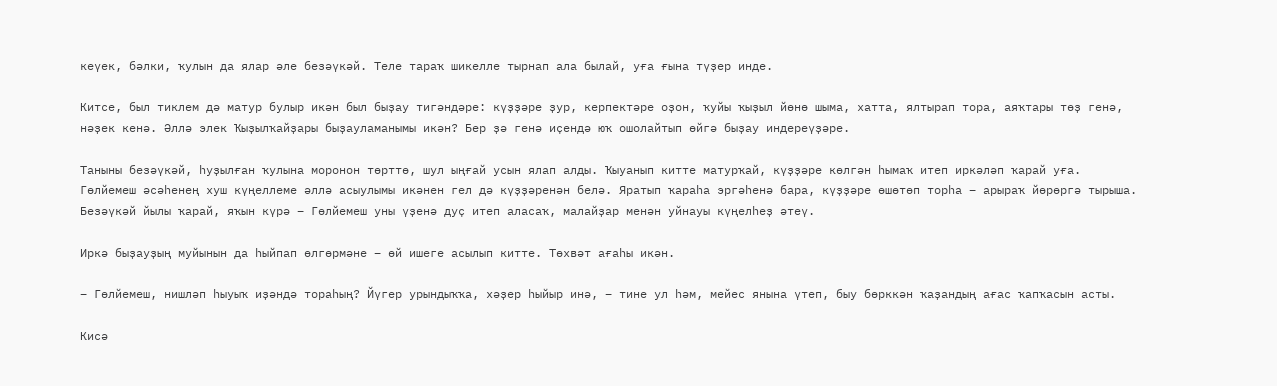кеүек, бәлки, ҡулын да ялар әле безәүкәй. Теле тараҡ шикелле тырнап ала былай, уға ғына түҙер инде.

Китсе, был тиклем дә матур булыр икән был быҙау тигәндәре: күҙҙәре ҙур, керпектәре оҙон, ҡуйы ҡыҙыл йөнө шыма, хатта, ялтырап тора, аяҡтары төҙ генә, нәҙек кенә. Әллә элек Ҡыҙылҡайҙары быҙауламанымы икән? Бер ҙә генә иҫендә юҡ ошолайтып өйгә быҙау индереүҙәре.

Таныны безәүкәй, һуҙылған ҡулына моронон төрттө, шул ыңғай усын ялап алды. Ҡыуанып китте матурҡай, күҙҙәре көлгән һымаҡ итеп иркәләп ҡарай уға. Гөлйемеш әсәһенең хуш күңеллеме әллә асыулымы икәнен гел дә күҙҙәренән белә. Яратып ҡараһа эргәһенә бара, күҙҙәре өшөтөп торһа – арыраҡ йөрөргә тырыша. Безәүкәй йылы ҡарай, яҡын күрә – Гөлйемеш уны үҙенә дуҫ итеп аласаҡ, малайҙар менән уйнауы күңелһеҙ әтеү.

Иркә быҙауҙың муйынын да һыйпап өлгөрмәне – өй ишеге асылып китте. Төхвәт ағаһы икән.

– Гөлйемеш, нишләп һыуыҡ иҙәндә тораһың? Йүгер урындыҡҡа, хәҙер һыйыр инә, – тине ул һәм, мейес янына үтеп, быу бөрккән ҡаҙандың ағас ҡапҡасын асты.

Кисә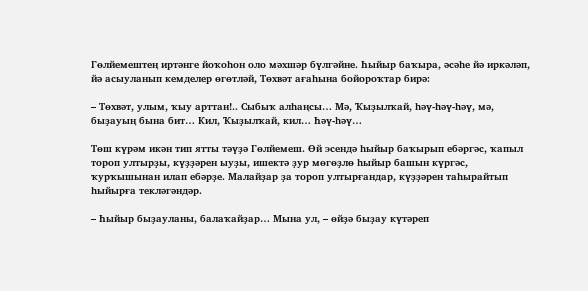Гөлйемештең иртәнге йоҡоһон оло мәхшәр бүлгәйне. Һыйыр баҡыра, әсәһе йә иркәләп, йә асыуланып кемделер өгөтләй, Төхвәт ағаһына бойороҡтар бирә:

– Төхвәт, улым, ҡыу арттан!.. Сыбыҡ алһаңсы… Мә, Ҡыҙылҡай, һәү-һәү-һәү, мә, быҙауың бына бит… Кил, Ҡыҙылҡай, кил… Һәү-һәү…

Төш күрәм икән тип ятты тәүҙә Гөлйемеш. Өй эсендә һыйыр баҡырып ебәргәс, ҡапыл тороп ултырҙы, күҙҙәрен ыуҙы, ишектә ҙур мөгөҙлө һыйыр башын күргәс, ҡурҡышынан илап ебәрҙе. Малайҙар ҙа тороп ултырғандар, күҙҙәрен таһырайтып һыйырға текләгәндәр.

– Һыйыр быҙауланы, балаҡайҙар… Мына ул, – өйҙә быҙау күтәреп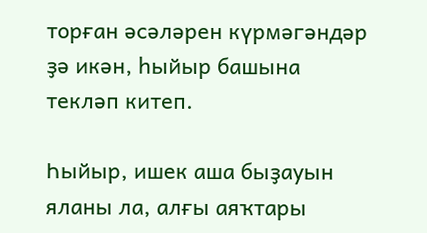торған әсәләрен күрмәгәндәр ҙә икән, һыйыр башына текләп китеп.

Һыйыр, ишек аша быҙауын яланы ла, алғы аяҡтары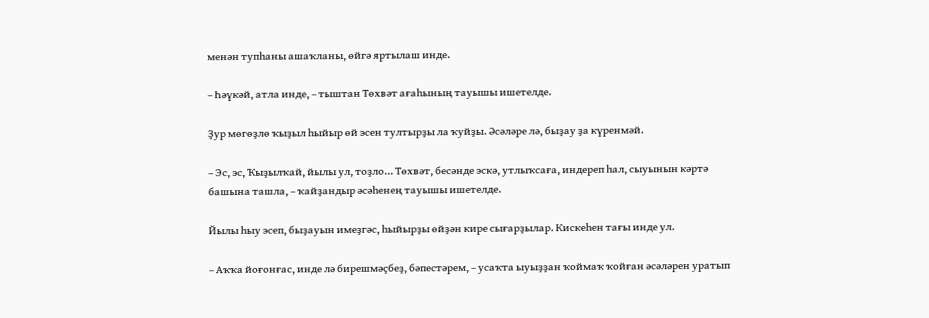менән тупһаны ашаҡланы, өйгә яртылаш инде.

– Һәүкәй, атла инде, – тыштан Төхвәт ағаһының тауышы ишетелде.

Ҙур мөгөҙлө ҡыҙыл һыйыр өй эсен тултырҙы ла ҡуйҙы. Әсәләре лә, быҙау ҙа күренмәй.

– Эс, эс, Ҡыҙылҡай, йылы ул, тоҙло… Төхвәт, бесәнде эскә, утлыҡсаға, индереп һал, сыуынын кәртә башына ташла, – ҡайҙандыр әсәһенең тауышы ишетелде.

Йылы һыу эсеп, быҙауын имеҙгәс, һыйырҙы өйҙән кире сығарҙылар. Кискеһен тағы инде ул.

– Аҡҡа йоғонғас, инде лә бирешмәҫбеҙ, бәпестәрем, – усаҡта ыуыҙҙан ҡоймаҡ ҡойған әсәләрен уратып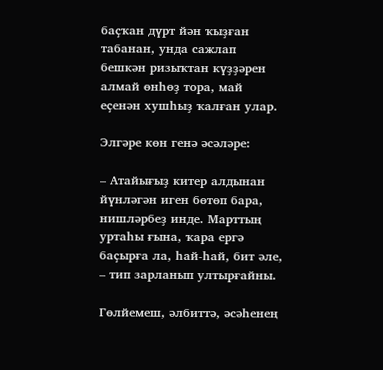баҫҡан дүрт йән ҡыҙған табанан, унда сажлап бешкән ризыҡтан күҙҙәрен алмай өнһөҙ тора, май еҫенән хушһыҙ ҡалған улар.

Элгәре көн генә әсәләре:

– Атайығыҙ китер алдынан йүнләгән иген бөтөп бара, нишләрбеҙ инде. Марттың уртаһы ғына, ҡара ергә баҫырға ла, һай-һай, бит әле, – тип зарланып ултырғайны.

Гөлйемеш, әлбиттә, әсәһенең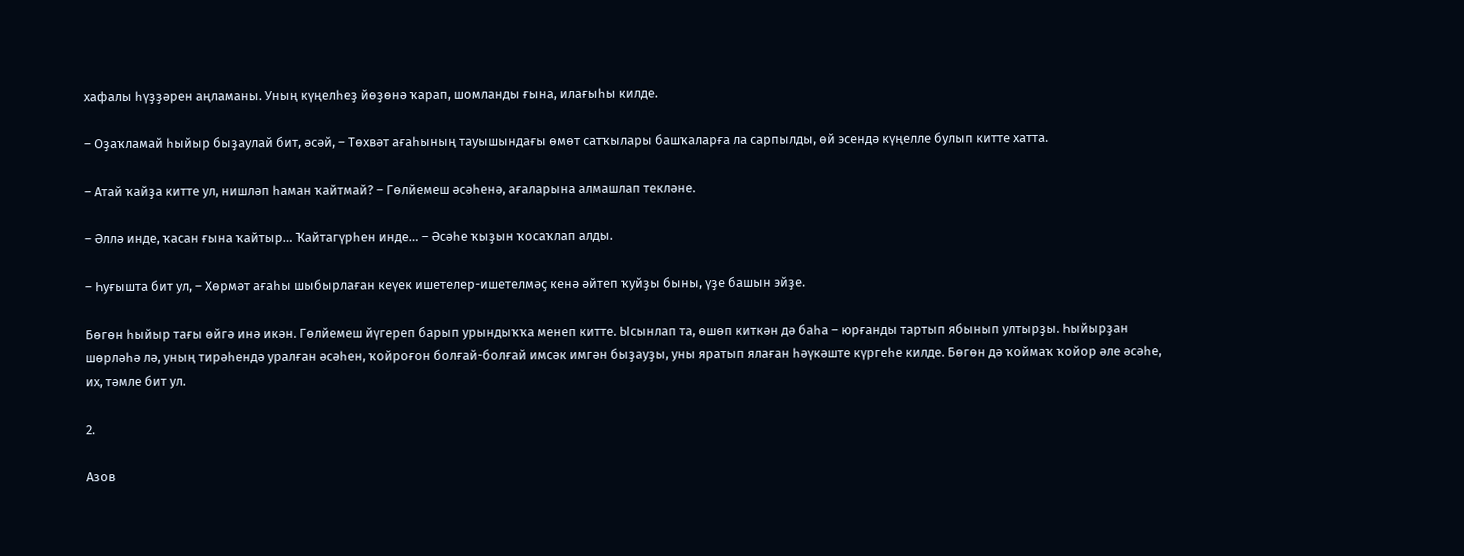хафалы һүҙҙәрен аңламаны. Уның күңелһеҙ йөҙөнә ҡарап, шомланды ғына, илағыһы килде.

– Оҙаҡламай һыйыр быҙаулай бит, әсәй, – Төхвәт ағаһының тауышындағы өмөт сатҡылары башҡаларға ла сарпылды, өй эсендә күңелле булып китте хатта.

– Атай ҡайҙа китте ул, нишләп һаман ҡайтмай? – Гөлйемеш әсәһенә, ағаларына алмашлап текләне.

– Әллә инде, ҡасан ғына ҡайтыр… Ҡайтагүрһен инде… – Әсәһе ҡыҙын ҡосаҡлап алды.

– Һуғышта бит ул, – Хөрмәт ағаһы шыбырлаған кеүек ишетелер-ишетелмәҫ кенә әйтеп ҡуйҙы быны, үҙе башын эйҙе.

Бөгөн һыйыр тағы өйгә инә икән. Гөлйемеш йүгереп барып урындыҡҡа менеп китте. Ысынлап та, өшөп киткән дә баһа – юрғанды тартып ябынып ултырҙы. Һыйырҙан шөрләһә лә, уның тирәһендә уралған әсәһен, ҡойроғон болғай-болғай имсәк имгән быҙауҙы, уны яратып ялаған һәүкәште күргеһе килде. Бөгөн дә ҡоймаҡ ҡойор әле әсәһе, их, тәмле бит ул.

2.

Азов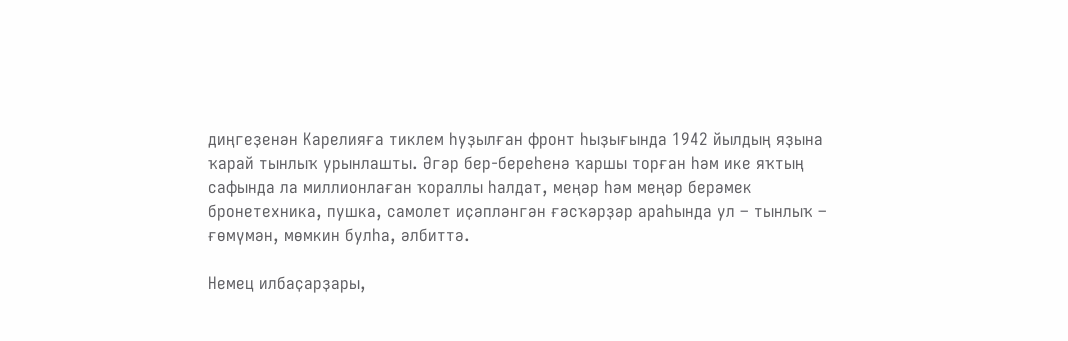диңгеҙенән Карелияға тиклем һуҙылған фронт һыҙығында 1942 йылдың яҙына ҡарай тынлыҡ урынлашты. Әгәр бер-береһенә ҡаршы торған һәм ике яҡтың сафында ла миллионлаған ҡораллы һалдат, меңәр һәм меңәр берәмек бронетехника, пушка, самолет иҫәпләнгән ғәсҡәрҙәр араһында ул – тынлыҡ – ғөмүмән, мөмкин булһа, әлбиттә.

Немец илбаҫарҙары,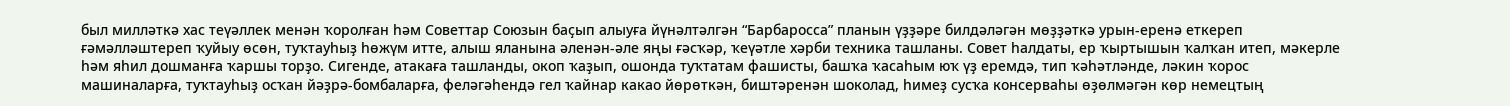был милләткә хас теүәллек менән ҡоролған һәм Советтар Союзын баҫып алыуға йүнәлтәлгән “Барбаросса” планын үҙҙәре билдәләгән мөҙҙәткә урын-еренә еткереп ғәмәлләштереп ҡуйыу өсөн, туҡтауһыҙ һөжүм итте, алыш яланына әленән-әле яңы ғәсҡәр, ҡеүәтле хәрби техника ташланы. Совет һалдаты, ер ҡыртышын ҡалҡан итеп, мәкерле һәм яһил дошманға ҡаршы торҙо. Сигенде, атакаға ташланды, окоп ҡаҙып, ошонда туҡтатам фашисты, башҡа ҡасаһым юҡ үҙ еремдә, тип ҡәһәтләнде, ләкин ҡорос машиналарға, туҡтауһыҙ осҡан йәҙрә-бомбаларға, феләгәһендә гел ҡайнар какао йөрөткән, биштәренән шоколад, һимеҙ сусҡа консерваһы өҙөлмәгән көр немецтың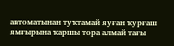автоматынан туҡтамай яуған ҡурғаш ямғырына ҡаршы тора алмай тағы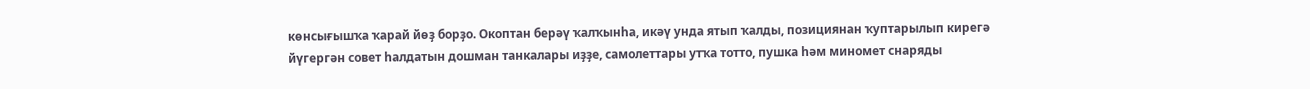көнсығышҡа ҡарай йөҙ борҙо. Окоптан берәү ҡалҡынһа, икәү унда ятып ҡалды, позициянан ҡуптарылып кирегә йүгергән совет һалдатын дошман танкалары иҙҙе, самолеттары утҡа тотто, пушка һәм миномет снаряды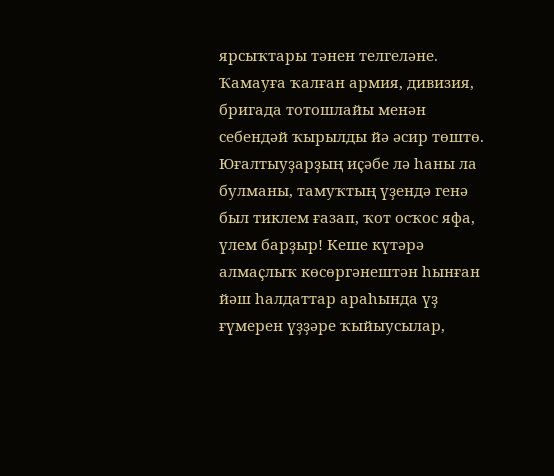ярсыҡтары тәнен телгеләне. Ҡамауға ҡалған армия, дивизия, бригада тотошлайы менән себендәй ҡырылды йә әсир төштө. Юғалтыуҙарҙың иҫәбе лә һаны ла булманы, тамуҡтың үҙендә генә был тиклем ғазап, ҡот осҡос яфа, үлем барҙыр! Кеше күтәрә алмаҫлыҡ көсөргәнештән һынған йәш һалдаттар араһында үҙ ғүмерен үҙҙәре ҡыйыусылар,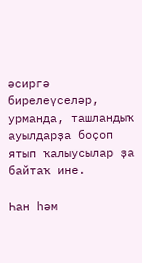әсиргә бирелеүселәр, урманда, ташландыҡ ауылдарҙа боҫоп ятып ҡалыусылар ҙа байтаҡ ине.

Һан һәм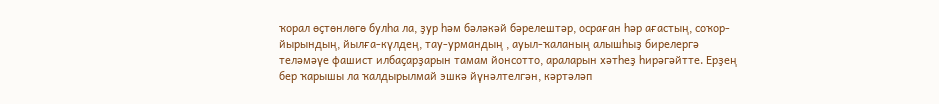ҡорал өҫтөнлөгө булһа ла, ҙур һәм бәләкәй бәрелештәр, осраған һәр ағастың, соҡор-йырындың, йылға-күлдең, тау-урмандың , ауыл-ҡаланың алышһыҙ бирелергә теләмәүе фашист илбаҫарҙарын тамам йонсотто, араларын хәтһеҙ һирәгәйтте. Ерҙең бер ҡарышы ла ҡалдырылмай эшкә йүнәлтелгән, кәртәләп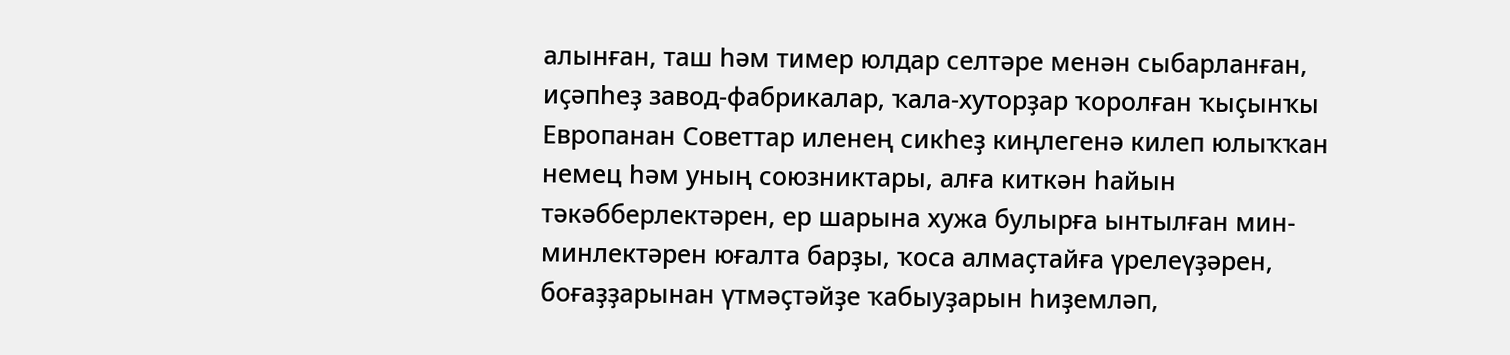алынған, таш һәм тимер юлдар селтәре менән сыбарланған, иҫәпһеҙ завод-фабрикалар, ҡала-хуторҙар ҡоролған ҡыҫынҡы Европанан Советтар иленең сикһеҙ киңлегенә килеп юлыҡҡан немец һәм уның союзниктары, алға киткән һайын тәкәбберлектәрен, ер шарына хужа булырға ынтылған мин-минлектәрен юғалта барҙы, ҡоса алмаҫтайға үрелеүҙәрен, боғаҙҙарынан үтмәҫтәйҙе ҡабыуҙарын һиҙемләп,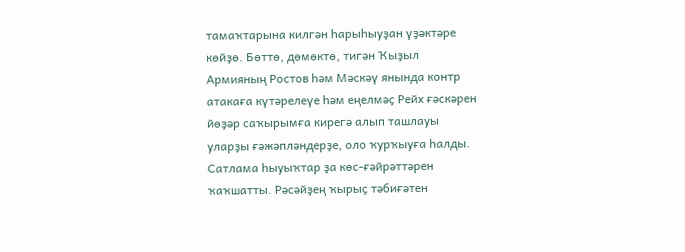тамаҡтарына килгән һарыһыуҙан үҙәктәре көйҙө. Бөттө, дөмөктө, тигән Ҡыҙыл Армияның Ростов һәм Мәскәү янында контр атакаға күтәрелеүе һәм еңелмәҫ Рейх ғәскәрен йөҙәр саҡырымға кирегә алып ташлауы уларҙы ғәжәпләндерҙе, оло ҡурҡыуға һалды. Сатлама һыуыҡтар ҙа көс-ғәйрәттәрен ҡаҡшатты. Рәсәйҙең ҡырыҫ тәбиғәтен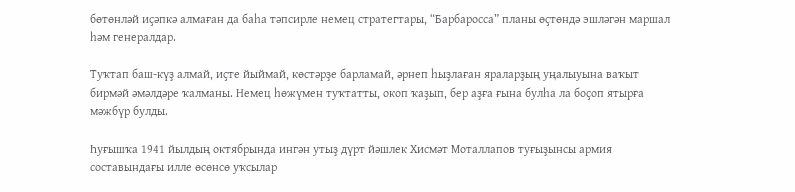бөтөнләй иҫәпкә алмаған да баһа тәпсирле немец стратегтары, “Барбаросса” планы өҫтөндә эшләгән маршал һәм генералдар.

Туҡтап баш-күҙ алмай, иҫте йыймай, көстәрҙе барламай, әрнеп һыҙлаған яраларҙың уңалыуына ваҡыт бирмәй әмәлдәре ҡалманы. Немец һөжүмен туҡтатты, окоп ҡаҙып, бер аҙға ғына булһа ла боҫоп ятырға мәжбүр булды.

Һуғышҡа 1941 йылдың октябрында ингән утыҙ дүрт йәшлек Хисмәт Моталлапов туғыҙынсы армия составындағы илле өсөнсө уҡсылар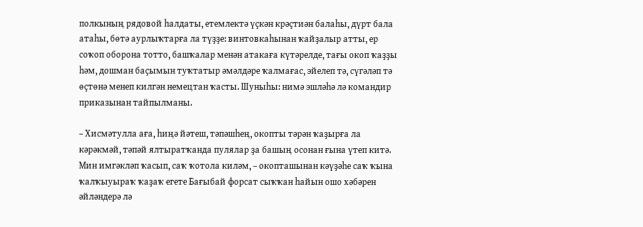полкының рядовой һалдаты, етемлектә үҫкән крәҫтиән балаһы, дүрт бала атаһы, бөтә аурлыҡтарға ла түҙҙе: винтовкаһынан ҡайҙалыр атты, ер соҡоп оборона тотто, башҡалар менән атакаға күтәрелде, тағы окоп ҡаҙҙы һәм, дошман баҫымын туҡтатыр әмәлдәре ҡалмағас, эйелеп тә, сүгәләп тә өҫтөнә менеп килгән немецтан ҡасты. Шуныһы: нимә эшләһә лә командир приказынан тайпылманы.

– Хисмәтулла аға, һиңә йәтеш, тәпәшһең, окопты тәрән ҡаҙырға ла кәрәкмәй, тәпәй ялтыратҡанда пулялар ҙа башың осонан ғына үтеп китә. Мин имгәкләп ҡасып, саҡ ҡотола киләм, – окопташынан кәүҙәһе саҡ ҡына ҡалҡыуыраҡ ҡаҙаҡ егете Бағыбай форсат сыҡҡан һайын ошо хәбәрен әйләндерә лә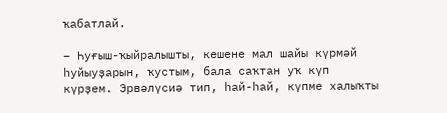ҡабатлай.

– Һуғыш-ҡыйралышты, кешене мал шайы күрмәй һуйыуҙарын, ҡустым, бала саҡтан уҡ күп күрҙем. Эрвәлүсиә тип, һай-һай, күпме халыҡты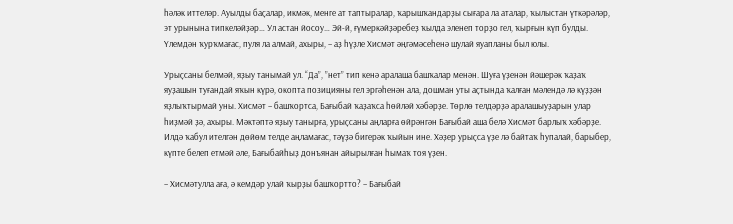һәләк иттеләр. Ауылды баҫалар, икмәк, менге ат таптыралар, ҡарышҡандарҙы сығара ла аталар, ҡылыстан үткәрәләр, эт урынына типкеләйҙәр… Ул астан йосоу… Эй-й, ғүмеркәйҙәребеҙ ҡылда эленеп торҙо гел, ҡырғын күп булды. Үлемдән ҡурҡмағас, пуля ла алмай, ахыры, – аҙ һүҙле Хисмәт әңгәмәсеһенә шулай яуапланы был юлы.

Урыҫсаны белмәй, яҙыу танымай ул. “Да”, ”нет” тип кенә аралаша башҡалар менән. Шуға үҙенән йәшерәк ҡаҙаҡ яуҙашын туғандай яҡын күрә, окопта позицияны гел эргәһенән ала, дошман уты аҫтында ҡалған мәлендә лә күҙҙән яҙлыҡтырмай уны. Хисмәт – башҡортса, Бағыбай ҡаҙаҡса һөйләй хәбәрҙе. Төрлө телдәрҙә аралашыуҙарын улар һиҙмәй ҙә, ахыры. Мәктәптә яҙыу танырға, урыҫсаны аңларға өйрәнгән Бағыбай аша белә Хисмәт барлыҡ хәбәрҙе. Илдә ҡабул ителгән дөйөм телде аңламағас, тәүҙә бигерәк ҡыйын ине. Хәҙер урыҫса үҙе лә байтаҡ һупалай, барыбер, күпте белеп етмәй әле, Бағыбайһыҙ донъянан айырылған һымаҡ тоя үҙен.

– Хисмәтулла аға, ә кемдәр улай ҡырҙы башҡортто? – Бағыбай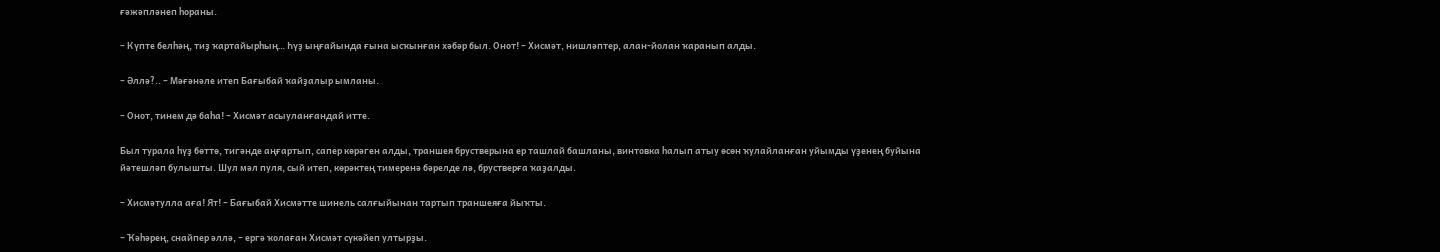ғәжәпләнеп һораны.

– Күпте белһәң, тиҙ ҡартайырһың… Һүҙ ыңғайында ғына ысҡынған хәбәр был. Онот! – Хисмәт, нишләптер, алан-йолан ҡаранып алды.

– Әллә?.. – Мәғәнәле итеп Бағыбай ҡайҙалыр ымланы.

– Онот, тинем дә баһа! – Хисмәт асыуланғандай итте.

Был турала һүҙ бөттө, тигәнде аңғартып, сапер көрәген алды, траншея брустверына ер ташлай башланы, винтовка һалып атыу өсөн ҡулайланған уйымды үҙенең буйына йәтешләп булышты. Шул мәл пуля, сый итеп, көрәктең тимеренә бәрелде лә, брустверға ҡаҙалды.

– Хисмәтулла аға! Ят! – Бағыбай Хисмәтте шинель салғыйынан тартып траншеяға йыҡты.

– Ҡәһәрең, снайпер әллә, – ергә ҡолаған Хисмәт сүкәйеп ултырҙы.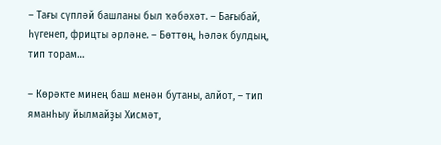– Тағы сүпләй башланы был ҡәбәхәт. – Бағыбай, һүгенеп, фрицты әрләне. – Бөттөң, һәләк булдың, тип торам…

– Көрәкте минең баш менән бутаны, алйот, – тип яманһыу йылмайҙы Хисмәт,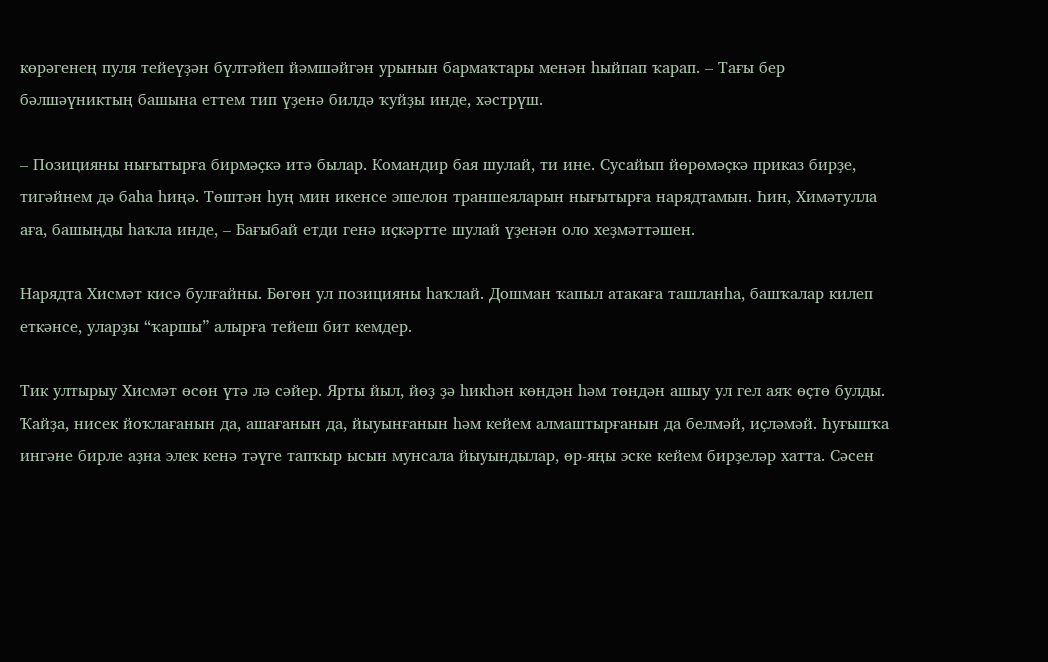көрәгенең пуля тейеүҙән бүлтәйеп йәмшәйгән урынын бармаҡтары менән һыйпап ҡарап. – Тағы бер бәлшәүниктың башына еттем тип үҙенә билдә ҡуйҙы инде, хәстрүш.

– Позицияны нығытырға бирмәҫкә итә былар. Командир бая шулай, ти ине. Сусайып йөрөмәҫкә приказ бирҙе, тигәйнем дә баһа һиңә. Төштән һуң мин икенсе эшелон траншеяларын нығытырға нарядтамын. Һин, Химәтулла аға, башыңды һаҡла инде, – Бағыбай етди генә иҫкәртте шулай үҙенән оло хеҙмәттәшен.

Нарядта Хисмәт кисә булғайны. Бөгөн ул позицияны һаҡлай. Дошман ҡапыл атакаға ташланһа, башҡалар килеп еткәнсе, уларҙы “ҡаршы” алырға тейеш бит кемдер.

Тик ултырыу Хисмәт өсөн үтә лә сәйер. Ярты йыл, йөҙ ҙә һикһән көндән һәм төндән ашыу ул гел аяҡ өҫтө булды. Ҡайҙа, нисек йоҡлағанын да, ашағанын да, йыуынғанын һәм кейем алмаштырғанын да белмәй, иҫләмәй. Һуғышҡа ингәне бирле аҙна элек кенә тәүге тапҡыр ысын мунсала йыуындылар, өр-яңы эске кейем бирҙеләр хатта. Сәсен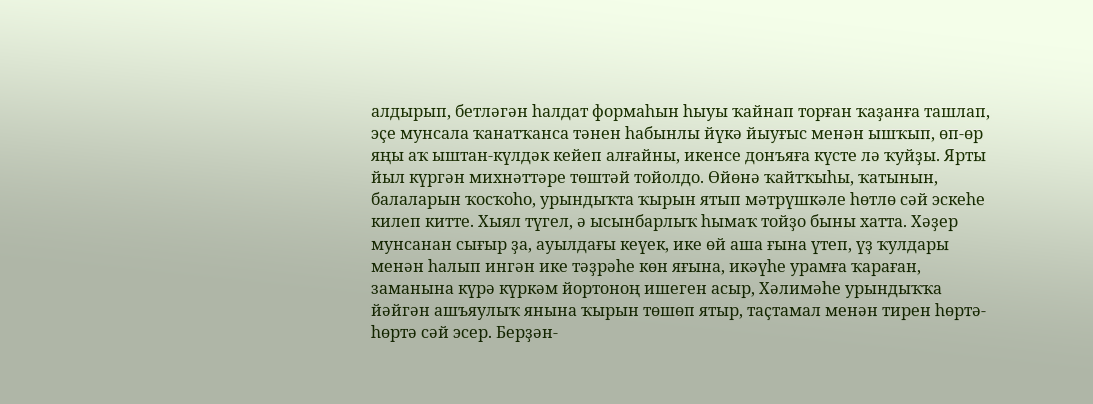алдырып, бетләгән һалдат формаһын һыуы ҡайнап торған ҡаҙанға ташлап, эҫе мунсала ҡанатҡанса тәнен һабынлы йүкә йыуғыс менән ышҡып, өп-өр яңы аҡ ыштан-күлдәк кейеп алғайны, икенсе донъяға күсте лә ҡуйҙы. Ярты йыл күргән михнәттәре төштәй тойолдо. Өйөнә ҡайтҡыһы, ҡатынын, балаларын ҡосҡоһо, урындыҡта ҡырын ятып мәтрүшкәле һөтлө сәй эскеһе килеп китте. Хыял түгел, ә ысынбарлыҡ һымаҡ тойҙо быны хатта. Хәҙер мунсанан сығыр ҙа, ауылдағы кеүек, ике өй аша ғына үтеп, үҙ ҡулдары менән һалып ингән ике тәҙрәһе көн яғына, икәүһе урамға ҡараған, заманына күрә күркәм йортоноң ишеген асыр, Хәлимәһе урындыҡҡа йәйгән ашъяулыҡ янына ҡырын төшөп ятыр, таҫтамал менән тирен һөртә-һөртә сәй эсер. Берҙән-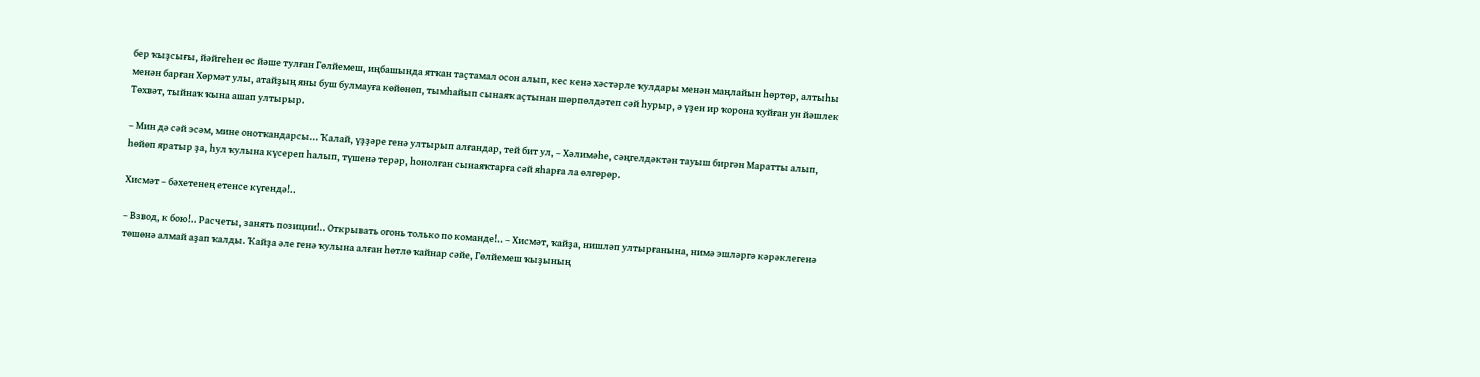бер ҡыҙсығы, йәйгеһен өс йәше тулған Гөлйемеш, иңбашында ятҡан таҫтамал осон алып, кес кенә хәстәрле ҡулдары менән маңлайын һөртөр, алтыһы менән барған Хөрмәт улы, атайҙың яны буш булмауға көйөнөп, тымһайып сынаяҡ аҫтынан шөрпөлдәтеп сәй һурыр, ә үҙен ир ҡорона ҡуйған ун йәшлек Төхвәт, тыйнаҡ ҡына ашап ултырыр.

– Мин дә сәй эсәм, мине онотҡандарсы... Ҡалай, үҙҙәре генә ултырып алғандар, тей бит ул, – Хәлимәһе, сәңгелдәктән тауыш биргән Маратты алып, һөйөп яратыр ҙа, һул ҡулына күсереп һалып, түшенә терәр, һонолған сынаяҡтарға сәй яһарға ла өлгөрөр.

Хисмәт – бәхетенең етенсе күгендә!..

– Взвод, к бою!.. Расчеты, занять позиции!.. Открывать огонь только по команде!.. – Хисмәт, ҡайҙа, нишләп ултырғанына, нимә эшләргә кәрәклегенә төшөнә алмай аҙап ҡалды. Ҡайҙа әле генә ҡулына алған һөтлө ҡайнар сәйе, Гөлйемеш ҡыҙының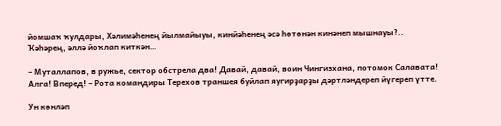йомшаҡ ҡулдары, Хәлимәһенең йылмайыуы, кинйәһенең әсә һөтөнән кинәнеп мышнауы?.. Ҡәһәрең, әллә йоҡлап киткән…

– Муталлапов, в ружье, сектор обстрела два! Давай, давай, воин Чингизхана, потомок Салавата! Алга! Вперед! – Рота командиры Терехов траншея буйлап яугирҙарҙы дәртләндереп йүгереп үтте.

Ун көнләп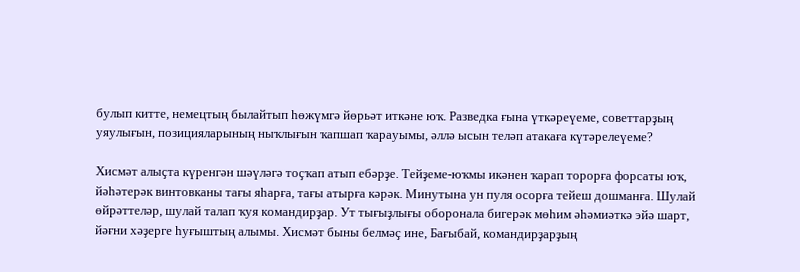булып китте, немецтың былайтып һөжүмгә йөрьәт иткәне юҡ. Разведка ғына үткәреүеме, советтарҙың уяулығын, позицияларының ныҡлығын ҡапшап ҡарауымы, әллә ысын теләп атакаға күтәрелеүеме?

Хисмәт алыҫта күренгән шәүләгә тоҫҡап атып ебәрҙе. Тейҙеме-юҡмы икәнен ҡарап торорға форсаты юҡ, йәһәтерәк винтовканы тағы яһарға, тағы атырға кәрәк. Минутына ун пуля осорға тейеш дошманға. Шулай өйрәттеләр, шулай талап ҡуя командирҙар. Ут тығыҙлығы оборонала бигерәк мөһим әһәмиәткә эйә шарт, йәғни хәҙерге һуғыштың алымы. Хисмәт быны белмәҫ ине, Бағыбай, командирҙарҙың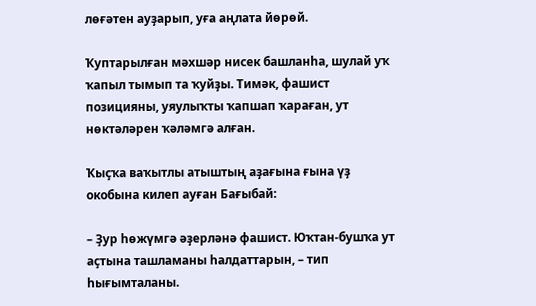лөғәтен ауҙарып, уға аңлата йөрөй.

Ҡуптарылған мәхшәр нисек башланһа, шулай уҡ ҡапыл тымып та ҡуйҙы. Тимәк, фашист позицияны, уяулыҡты ҡапшап ҡараған, ут нөктәләрен ҡәләмгә алған.

Ҡыҫҡа ваҡытлы атыштың аҙағына ғына үҙ окобына килеп ауған Бағыбай:

– Ҙур һөжүмгә әҙерләнә фашист. Юҡтан-бушҡа ут аҫтына ташламаны һалдаттарын, – тип һығымталаны.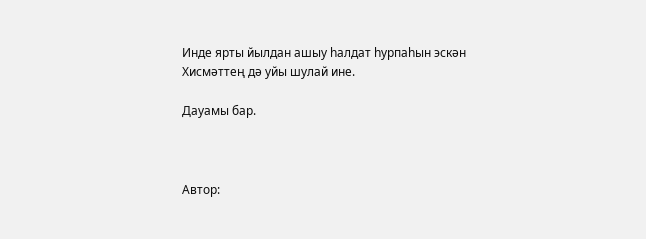Инде ярты йылдан ашыу һалдат һурпаһын эскән Хисмәттең дә уйы шулай ине.

Дауамы бар.



Автор: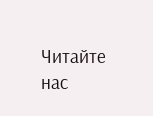Читайте нас